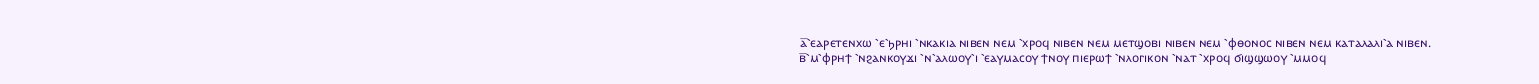ⲁ̅⳿ⲉⲁⲣⲉⲧⲉⲛⲭⲱ ⳿ⲉ⳿ϧⲣⲏⲓ ⳿ⲛⲕⲁⲕⲓⲁ ⲛⲓⲃⲉⲛ ⲛⲉⲙ ⳿ⲭⲣⲟϥ ⲛⲓⲃⲉⲛ ⲛⲉⲙ ⲙⲉⲧϣⲟⲃⲓ ⲛⲓⲃⲉⲛ ⲛⲉⲙ ⳿ⲫⲑⲟⲛⲟⲥ ⲛⲓⲃⲉⲛ ⲛⲉⲙ ⲕⲁⲧⲁⲗⲁⲗⲓ⳿ⲁ ⲛⲓⲃⲉⲛ.
ⲃ̅⳿ⲙ⳿ⲫⲣⲏϯ ⳿ⲛϩⲁⲛⲕⲟⲩϫⲓ ⳿ⲛ⳿ⲁⲗⲱⲟⲩ⳿ⲓ ⳿ⲉⲁⲩⲙⲁⲥⲟⲩ ϯⲛⲟⲩ ⲡⲓⲉⲣⲱϯ ⳿ⲛⲗⲟⲅⲓⲕⲟⲛ ⳿ⲛⲁⲧ ⳿ⲭⲣⲟϥ ϭⲓϣϣⲱⲟⲩ ⳿ⲙⲙⲟϥ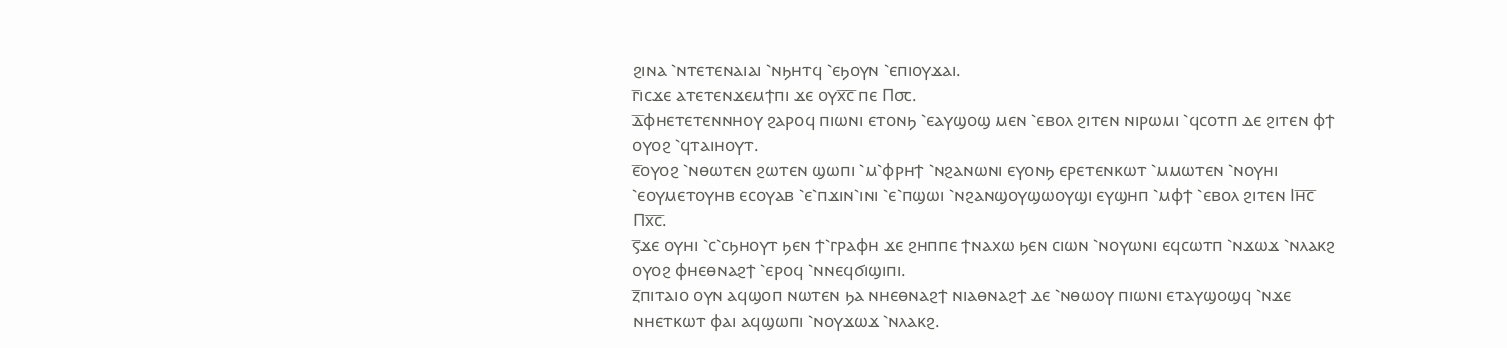ϩⲓⲛⲁ ⳿ⲛⲧⲉⲧⲉⲛⲁⲓⲁⲓ ⳿ⲛϧⲏⲧϥ ⳿ⲉϧⲟⲩⲛ ⳿ⲉⲡⲓⲟⲩϫⲁⲓ.
ⲅ̅ⲓⲥϫⲉ ⲁⲧⲉⲧⲉⲛϫⲉⲙϯⲡⲓ ϫⲉ ⲟⲩⲭ̅ⲥ̅ ⲡⲉ Ⲡ⳪.
ⲇ̅ⲫⲏⲉⲧⲉⲧⲉⲛⲛⲏⲟⲩ ϩⲁⲣⲟϥ ⲡⲓⲱⲛⲓ ⲉⲧⲟⲛϧ ⳿ⲉⲁⲩϣⲟϣ ⲙⲉⲛ ⳿ⲉⲃⲟⲗ ϩⲓⲧⲉⲛ ⲛⲓⲣⲱⲙⲓ ⳿ϥⲥⲟⲧⲡ ⲇⲉ ϩⲓⲧⲉⲛ ⲫϯ ⲟⲩⲟϩ ⳿ϥⲧⲁⲓⲏⲟⲩⲧ.
ⲉ̅ⲟⲩⲟϩ ⳿ⲛⲑⲱⲧⲉⲛ ϩⲱⲧⲉⲛ ϣⲱⲡⲓ ⳿ⲙ⳿ⲫⲣⲏϯ ⳿ⲛϩⲁⲛⲱⲛⲓ ⲉⲩⲟⲛϧ ⲉⲣⲉⲧⲉⲛⲕⲱⲧ ⳿ⲙⲙⲱⲧⲉⲛ ⳿ⲛⲟⲩⲏⲓ ⳿ⲉⲟⲩⲙⲉⲧⲟⲩⲏⲃ ⲉⲥⲟⲩⲁⲃ ⳿ⲉ⳿ⲡϫⲓⲛ⳿ⲓⲛⲓ ⳿ⲉ⳿ⲡϣⲱⲓ ⳿ⲛϩⲁⲛϣⲟⲩϣⲱⲟⲩϣⲓ ⲉⲩϣⲏⲡ ⳿ⲙⲫϯ ⳿ⲉⲃⲟⲗ ϩⲓⲧⲉⲛ Ⲓⲏ̅ⲥ̅ Ⲡⲭ̅ⲥ̅.
ⲋ̅ϫⲉ ⲟⲩⲏⲓ ⳿ⲥ⳿ⲥϧⲏⲟⲩⲧ ϧⲉⲛ ϯ⳿ⲅⲣⲁⲫⲏ ϫⲉ ϩⲏⲡⲡⲉ ϯⲛⲁⲭⲱ ϧⲉⲛ ⲥⲓⲱⲛ ⳿ⲛⲟⲩⲱⲛⲓ ⲉϥⲥⲱⲧⲡ ⳿ⲛϫⲱϫ ⳿ⲛⲗⲁⲕϩ ⲟⲩⲟϩ ⲫⲏⲉⲑⲛⲁϩϯ ⳿ⲉⲣⲟϥ ⳿ⲛⲛⲉϥϭⲓϣⲓⲡⲓ.
ⲍ̅ⲡⲓⲧⲁⲓⲟ ⲟⲩⲛ ⲁϥϣⲟⲡ ⲛⲱⲧⲉⲛ ϧⲁ ⲛⲏⲉⲑⲛⲁϩϯ ⲛⲓⲁⲑⲛⲁϩϯ ⲇⲉ ⳿ⲛⲑⲱⲟⲩ ⲡⲓⲱⲛⲓ ⲉⲧⲁⲩϣⲟϣϥ ⳿ⲛϫⲉ ⲛⲏⲉⲧⲕⲱⲧ ⲫⲁⲓ ⲁϥϣⲱⲡⲓ ⳿ⲛⲟⲩϫⲱϫ ⳿ⲛⲗⲁⲕϩ.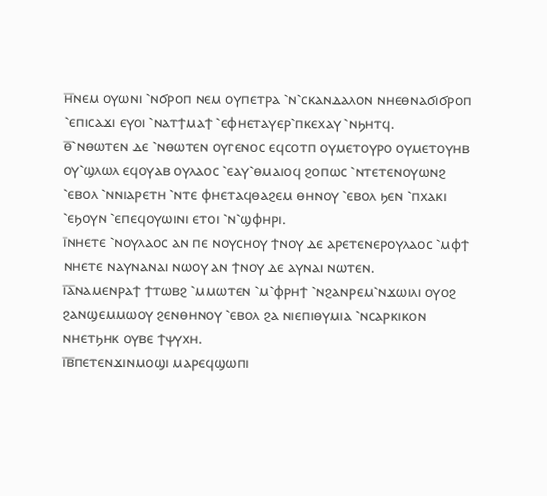ⲏ̅ⲛⲉⲙ ⲟⲩⲱⲛⲓ ⳿ⲛϭⲣⲟⲡ ⲛⲉⲙ ⲟⲩⲡⲉⲧⲣⲁ ⳿ⲛ⳿ⲥⲕⲁⲛⲇⲁⲗⲟⲛ ⲛⲏⲉⲑⲛⲁϭⲓϭⲣⲟⲡ ⳿ⲉⲡⲓⲥⲁϫⲓ ⲉⲩⲟⲓ ⳿ⲛⲁⲧϯⲙⲁϯ ⳿ⲉⲫⲏⲉⲧⲁⲩⲉⲣ⳿ⲡⲕⲉⲭⲁⲩ ⳿ⲛϧⲏⲧϥ.
ⲑ̅⳿ⲛⲑⲱⲧⲉⲛ ⲇⲉ ⳿ⲛⲑⲱⲧⲉⲛ ⲟⲩⲅⲉⲛⲟⲥ ⲉϥⲥⲟⲧⲡ ⲟⲩⲙⲉⲧⲟⲩⲣⲟ ⲟⲩⲙⲉⲧⲟⲩⲏⲃ ⲟⲩ⳿ϣⲗⲱⲗ ⲉϥⲟⲩⲁⲃ ⲟⲩⲗⲁⲟⲥ ⳿ⲉⲁⲩ⳿ⲑⲙⲁⲓⲟϥ ϩⲟⲡⲱⲥ ⳿ⲛⲧⲉⲧⲉⲛⲟⲩⲱⲛϩ ⳿ⲉⲃⲟⲗ ⳿ⲛⲛⲓⲁⲣⲉⲧⲏ ⳿ⲛⲧⲉ ⲫⲏⲉⲧⲁϥⲑⲁϩⲉⲙ ⲑⲏⲛⲟⲩ ⳿ⲉⲃⲟⲗ ϧⲉⲛ ⳿ⲡⲭⲁⲕⲓ ⳿ⲉϧⲟⲩⲛ ⳿ⲉⲡⲉϥⲟⲩⲱⲓⲛⲓ ⲉⲧⲟⲓ ⳿ⲛ⳿ϣⲫⲏⲣⲓ.
ⲓ̅ⲛⲏⲉⲧⲉ ⳿ⲛⲟⲩⲗⲁⲟⲥ ⲁⲛ ⲡⲉ ⲛⲟⲩⲥⲏⲟⲩ ϯⲛⲟⲩ ⲇⲉ ⲁⲣⲉⲧⲉⲛⲉⲣⲟⲩⲗⲁⲟⲥ ⳿ⲙⲫϯ ⲛⲏⲉⲧⲉ ⲛⲁⲩⲛⲁⲛⲁⲓ ⲛⲱⲟⲩ ⲁⲛ ϯⲛⲟⲩ ⲇⲉ ⲁⲩⲛⲁⲓ ⲛⲱⲧⲉⲛ.
ⲓ̅ⲁ̅ⲛⲁⲙⲉⲛⲣⲁϯ ϯⲧⲱⲃϩ ⳿ⲙⲙⲱⲧⲉⲛ ⳿ⲙ⳿ⲫⲣⲏϯ ⳿ⲛϩⲁⲛⲣⲉⲙ⳿ⲛϫⲱⲓⲗⲓ ⲟⲩⲟϩ ϩⲁⲛϣⲉⲙⲙⲱⲟⲩ ϩⲉⲛⲑⲏⲛⲟⲩ ⳿ⲉⲃⲟⲗ ϩⲁ ⲛⲓⲉⲡⲓⲑⲩⲙⲓⲁ ⳿ⲛⲥⲁⲣⲕⲓⲕⲟⲛ ⲛⲏⲉⲧϧⲏⲕ ⲟⲩⲃⲉ ϯⲯⲩⲭⲏ.
ⲓ̅ⲃ̅ⲡⲉⲧⲉⲛϫⲓⲛⲙⲟϣⲓ ⲙⲁⲣⲉϥϣⲱⲡⲓ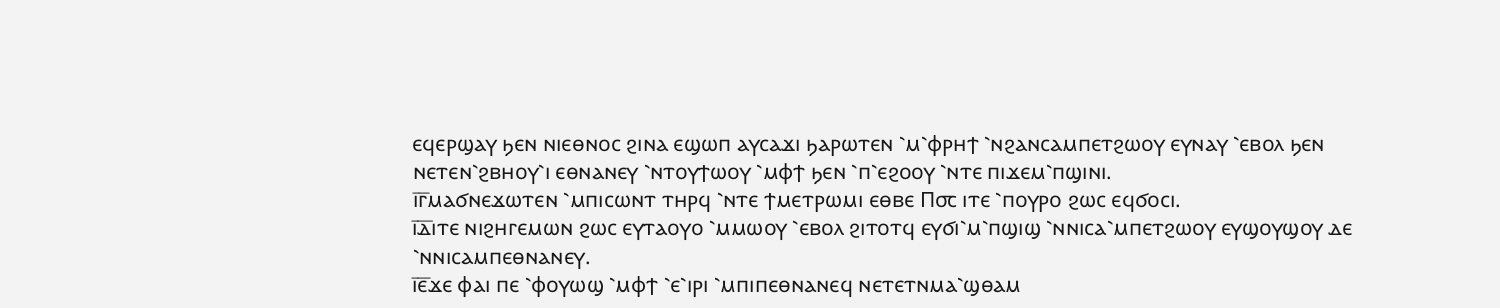ⲉϥⲉⲣϣⲁⲩ ϧⲉⲛ ⲛⲓⲉⲑⲛⲟⲥ ϩⲓⲛⲁ ⲉϣⲱⲡ ⲁⲩⲥⲁϫⲓ ϧⲁⲣⲱⲧⲉⲛ ⳿ⲙ⳿ⲫⲣⲏϯ ⳿ⲛϩⲁⲛⲥⲁⲙⲡⲉⲧϩⲱⲟⲩ ⲉⲩⲛⲁⲩ ⳿ⲉⲃⲟⲗ ϧⲉⲛ ⲛⲉⲧⲉⲛ⳿ϩⲃⲏⲟⲩ⳿ⲓ ⲉⲑⲛⲁⲛⲉⲩ ⳿ⲛⲧⲟⲩϯⲱⲟⲩ ⳿ⲙⲫϯ ϧⲉⲛ ⳿ⲡ⳿ⲉϩⲟⲟⲩ ⳿ⲛⲧⲉ ⲡⲓϫⲉⲙ⳿ⲡϣⲓⲛⲓ.
ⲓ̅ⲅ̅ⲙⲁϭⲛⲉϫⲱⲧⲉⲛ ⳿ⲙⲡⲓⲥⲱⲛⲧ ⲧⲏⲣϥ ⳿ⲛⲧⲉ ϯⲙⲉⲧⲣⲱⲙⲓ ⲉⲑⲃⲉ Ⲡ⳪ ⲓⲧⲉ ⳿ⲡⲟⲩⲣⲟ ϩⲱⲥ ⲉϥϭⲟⲥⲓ.
ⲓ̅ⲇ̅ⲓⲧⲉ ⲛⲓϩⲏⲅⲉⲙⲱⲛ ϩⲱⲥ ⲉⲩⲧⲁⲟⲩⲟ ⳿ⲙⲙⲱⲟⲩ ⳿ⲉⲃⲟⲗ ϩⲓⲧⲟⲧϥ ⲉⲩϭⲓ⳿ⲙ⳿ⲡϣⲓϣ ⳿ⲛⲛⲓⲥⲁ⳿ⲙⲡⲉⲧϩⲱⲟⲩ ⲉⲩϣⲟⲩϣⲟⲩ ⲇⲉ ⳿ⲛⲛⲓⲥⲁⲙⲡⲉⲑⲛⲁⲛⲉⲩ.
ⲓ̅ⲉ̅ϫⲉ ⲫⲁⲓ ⲡⲉ ⳿ⲫⲟⲩⲱϣ ⳿ⲙⲫϯ ⳿ⲉ⳿ⲓⲣⲓ ⳿ⲙⲡⲓⲡⲉⲑⲛⲁⲛⲉϥ ⲛⲉⲧⲉⲧⲛⲙⲁ⳿ϣⲑⲁⲙ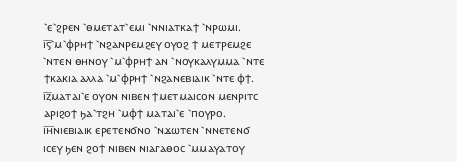⳿ⲉ⳿ϩⲣⲉⲛ ⳿ⲑⲙⲉⲧⲁⲧ⳿ⲉⲙⲓ ⳿ⲛⲛⲓⲁⲧⲕⲁϯ ⳿ⲛⲣⲱⲙⲓ.
ⲓ̅ⲋ̅⳿ⲙ⳿ⲫⲣⲏϯ ⳿ⲛϩⲁⲛⲣⲉⲙϩⲉⲩ ⲟⲩⲟϩ ϯ ⲙⲉⲧⲣⲉⲙϩⲉ ⳿ⲛⲧⲉⲛ ⲑⲏⲛⲟⲩ ⳿ⲙ⳿ⲫⲣⲏϯ ⲁⲛ ⳿ⲛⲟⲩⲕⲁⲗⲩⲙⲙⲁ ⳿ⲛⲧⲉ ϯⲕⲁⲕⲓⲁ ⲁⲗⲗⲁ ⳿ⲙ⳿ⲫⲣⲏϯ ⳿ⲛϩⲁⲛⲉⲃⲓⲁⲓⲕ ⳿ⲛⲧⲉ ⲫϯ.
ⲓ̅ⲍ̅ⲙⲁⲧⲁⲓ⳿ⲉ ⲟⲩⲟⲛ ⲛⲓⲃⲉⲛ ϯⲙⲉⲧⲙⲁⲓⲥⲟⲛ ⲙⲉⲛⲣⲓⲧⲥ ⲁⲣⲓϩⲟϯ ϧⲁ⳿ⲧϩⲏ ⳿ⲙⲫϯ ⲙⲁⲧⲁⲓ⳿ⲉ ⳿ⲡⲟⲩⲣⲟ.
ⲓ̅ⲏ̅ⲛⲓⲉⲃⲓⲁⲓⲕ ⲉⲣⲉⲧⲉⲛϭⲛⲟ ⳿ⲛϫⲱⲧⲉⲛ ⳿ⲛⲛⲉⲧⲉⲛϭ ⲓⲥⲉⲩ ϧⲉⲛ ϩⲟϯ ⲛⲓⲃⲉⲛ ⲛⲓⲁⲅⲁⲑⲟⲥ ⳿ⲙⲙⲁⲩⲁⲧⲟⲩ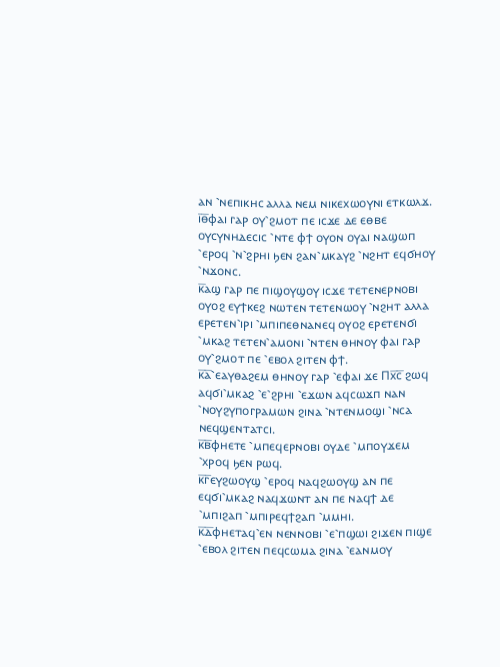ⲁⲛ ⳿ⲛⲉⲡⲓⲕⲏⲥ ⲁⲗⲗⲁ ⲛⲉⲙ ⲛⲓⲕⲉⲭⲱⲟⲩⲛⲓ ⲉⲧⲕⲱⲗϫ.
ⲓ̅ⲑ̅ⲫⲁⲓ ⲅⲁⲣ ⲟⲩ⳿ϩⲙⲟⲧ ⲡⲉ ⲓⲥϫⲉ ⲇⲉ ⲉⲑⲃⲉ ⲟⲩⲥⲩⲛⲏⲇⲉⲥⲓⲥ ⳿ⲛⲧⲉ ⲫϯ ⲟⲩⲟⲛ ⲟⲩⲁⲓ ⲛⲁϣⲱⲡ ⳿ⲉⲣⲟϥ ⳿ⲛ⳿ϩⲣⲏⲓ ϧⲉⲛ ϩⲁⲛ⳿ⲙⲕⲁⲩϩ ⳿ⲛϩⲏⲧ ⲉϥϭⲏⲟⲩ ⳿ⲛϫⲟⲛⲥ.
ⲕ̅ⲁϣ ⲅⲁⲣ ⲡⲉ ⲡⲓϣⲟⲩϣⲟⲩ ⲓⲥϫⲉ ⲧⲉⲧⲉⲛⲉⲣⲛⲟⲃⲓ ⲟⲩⲟϩ ⲉⲩϯⲕⲉϩ ⲛⲱⲧⲉⲛ ⲧⲉⲧⲉⲛⲱⲟⲩ ⳿ⲛϩⲏⲧ ⲁⲗⲗⲁ ⲉⲣⲉⲧⲉⲛ⳿ⲓⲣⲓ ⳿ⲙⲡⲓⲡⲉⲑⲛⲁⲛⲉϥ ⲟⲩⲟϩ ⲉⲣⲉⲧⲉⲛϭⲓ ⳿ⲙⲕⲁϩ ⲧⲉⲧⲉⲛ⳿ⲁⲙⲟⲛⲓ ⳿ⲛⲧⲉⲛ ⲑⲏⲛⲟⲩ ⲫⲁⲓ ⲅⲁⲣ ⲟⲩ⳿ϩⲙⲟⲧ ⲡⲉ ⳿ⲉⲃⲟⲗ ϩⲓⲧⲉⲛ ⲫϯ.
ⲕ̅ⲁ̅⳿ⲉⲁⲩⲑⲁϩⲉⲙ ⲑⲏⲛⲟⲩ ⲅⲁⲣ ⳿ⲉⲫⲁⲓ ϫⲉ Ⲡⲭ̅ⲥ̅ ϩⲱϥ ⲁϥϭⲓ⳿ⲙⲕⲁϩ ⳿ⲉ⳿ϩⲣⲏⲓ ⳿ⲉϫⲱⲛ ⲁϥⲥⲱϫⲡ ⲛⲁⲛ ⳿ⲛⲟⲩϩⲩⲡⲟⲅⲣⲁⲙⲱⲛ ϩⲓⲛⲁ ⳿ⲛⲧⲉⲛⲙⲟϣⲓ ⳿ⲛⲥⲁ ⲛⲉϥϣⲉⲛⲧⲁⲧⲥⲓ.
ⲕ̅ⲃ̅ⲫⲏⲉⲧⲉ ⳿ⲙⲡⲉϥⲉⲣⲛⲟⲃⲓ ⲟⲩⲇⲉ ⳿ⲙⲡⲟⲩϫⲉⲙ ⳿ⲭⲣⲟϥ ϧⲉⲛ ⲣⲱϥ.
ⲕ̅ⲅ̅ⲉⲩϩⲱⲟⲩϣ ⳿ⲉⲣⲟϥ ⲛⲁϥϩⲱⲟⲩϣ ⲁⲛ ⲡⲉ ⲉϥϭⲓ⳿ⲙⲕⲁϩ ⲛⲁϥϫⲱⲛⲧ ⲁⲛ ⲡⲉ ⲛⲁϥϯ ⲇⲉ ⳿ⲙⲡⲓϩⲁⲡ ⳿ⲙⲡⲓⲣⲉϥϯϩⲁⲡ ⳿ⲙⲙⲏⲓ.
ⲕ̅ⲇ̅ⲫⲏⲉⲧⲁϥ⳿ⲉⲛ ⲛⲉⲛⲛⲟⲃⲓ ⳿ⲉ⳿ⲡϣⲱⲓ ϩⲓϫⲉⲛ ⲡⲓϣⲉ ⳿ⲉⲃⲟⲗ ϩⲓⲧⲉⲛ ⲡⲉϥⲥⲱⲙⲁ ϩⲓⲛⲁ ⳿ⲉⲁⲛⲙⲟⲩ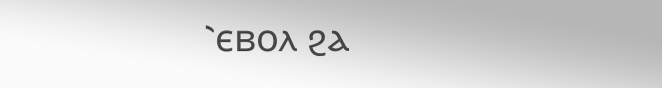⳿ⲉⲃⲟⲗ ϩⲁ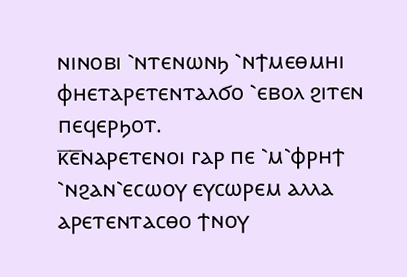ⲛⲓⲛⲟⲃⲓ ⳿ⲛⲧⲉⲛⲱⲛϧ ⳿ⲛϯⲙⲉⲑⲙⲏⲓ ⲫⲏⲉⲧⲁⲣⲉⲧⲉⲛⲧⲁⲗϭⲟ ⳿ⲉⲃⲟⲗ ϩⲓⲧⲉⲛ ⲡⲉϥⲉⲣϧⲟⲧ.
ⲕ̅ⲉ̅ⲛⲁⲣⲉⲧⲉⲛⲟⲓ ⲅⲁⲣ ⲡⲉ ⳿ⲙ⳿ⲫⲣⲏϯ ⳿ⲛϩⲁⲛ⳿ⲉⲥⲱⲟⲩ ⲉⲩⲥⲱⲣⲉⲙ ⲁⲗⲗⲁ ⲁⲣⲉⲧⲉⲛⲧⲁⲥⲑⲟ ϯⲛⲟⲩ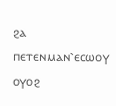ϩⲁ ⲡⲉⲧⲉⲛⲙⲁⲛ⳿ⲉⲥⲱⲟⲩ ⲟⲩⲟϩ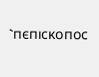⳿ⲡⲉⲡⲓⲥⲕⲟⲡⲟⲥ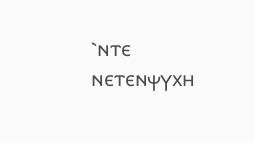⳿ⲛⲧⲉ ⲛⲉⲧⲉⲛⲯⲩⲭⲏ